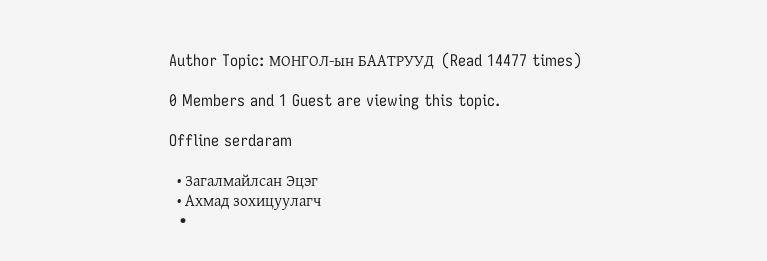Author Topic: МОНГОЛ-ын БААТРУУД  (Read 14477 times)

0 Members and 1 Guest are viewing this topic.

Offline serdaram

  • Загалмайлсан Эцэг
  • Ахмад зохицуулагч
  •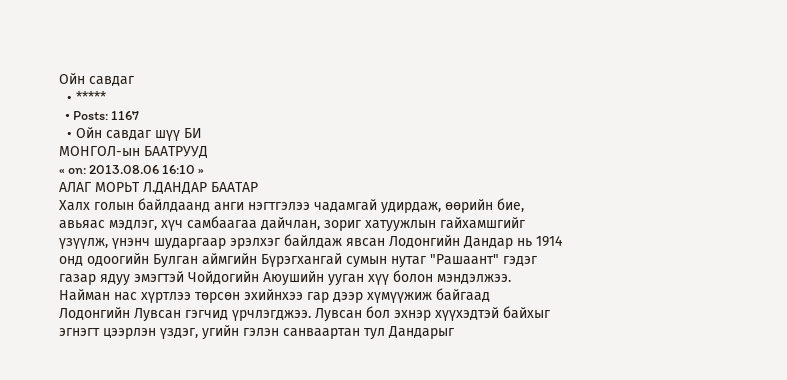Ойн савдаг
  • *****
  • Posts: 1167
  • Ойн савдаг шүү БИ
МОНГОЛ-ын БААТРУУД
« on: 2013.08.06 16:10 »
АЛАГ МОРЬТ Л.ДАНДАР БААТАР
Халх голын байлдаанд анги нэгтгэлээ чадамгай удирдаж, өөрийн бие, авьяас мэдлэг, хүч самбаагаа дайчлан, зориг хатуужлын гайхамшгийг үзүүлж, үнэнч шударгаар эрэлхэг байлдаж явсан Лодонгийн Дандар нь 1914 онд одоогийн Булган аймгийн Бүрэгхангай сумын нутаг "Рашаант" гэдэг газар ядуу эмэгтэй Чойдогийн Аюушийн ууган хүү болон мэндэлжээ. Найман нас хүртлээ төрсөн эхийнхээ гар дээр хүмүүжиж байгаад Лодонгийн Лувсан гэгчид үрчлэгджээ. Лувсан бол эхнэр хүүхэдтэй байхыг эгнэгт цээрлэн үздэг, угийн гэлэн санваартан тул Дандарыг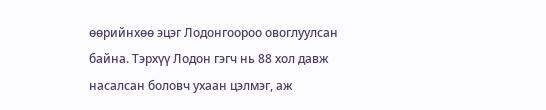өөрийнхөө эцэг Лодонгоороо овоглуулсан байна. Тэрхүү Лодон гэгч нь 88 хол давж насалсан боловч ухаан цэлмэг, аж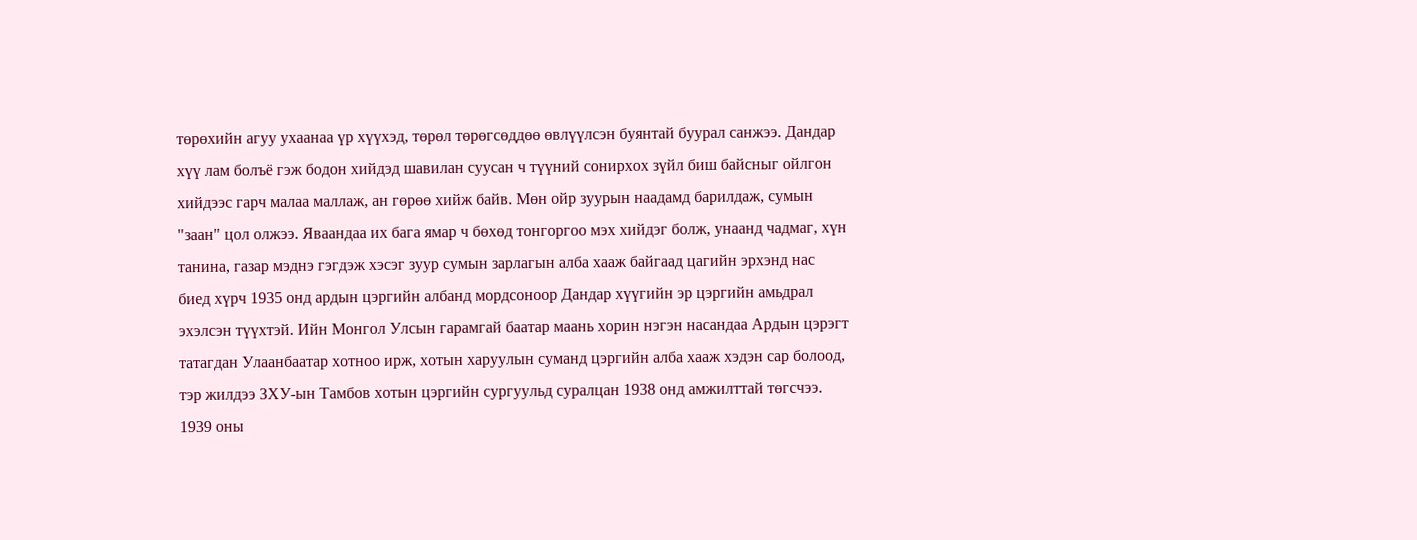төрөхийн агуу ухаанаа үр хүүхэд, төрөл төрөгсөддөө өвлүүлсэн буянтай буурал санжээ. Дандар хүү лам болъё гэж бодон хийдэд шавилан суусан ч түүний сонирхох зүйл биш байсныг ойлгон хийдээс гарч малаа маллаж, ан гөрөө хийж байв. Мөн ойр зуурын наадамд барилдаж, сумын "заан" цол олжээ. Яваандаа их бага ямар ч бөхөд тонгоргоо мэх хийдэг болж, унаанд чадмаг, хүн танина, газар мэднэ гэгдэж хэсэг зуур сумын зарлагын алба хааж байгаад цагийн эрхэнд нас биед хүрч 1935 онд ардын цэргийн албанд мордсоноор Дандар хүүгийн эр цэргийн амьдрал эхэлсэн түүхтэй. Ийн Монгол Улсын гарамгай баатар маань хорин нэгэн насандаа Ардын цэрэгт татагдан Улаанбаатар хотноо ирж, хотын харуулын суманд цэргийн алба хааж хэдэн сар болоод, тэр жилдээ ЗХУ-ын Тамбов хотын цэргийн сургуульд суралцан 1938 онд амжилттай төгсчээ. 1939 оны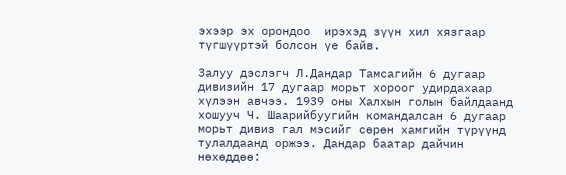эхээр эх орондоо  ирэхэд зүүн хил хязгаар түгшүүртэй болсон үе байв.

Залуу дэслэгч Л.Дандар Тамсагийн 6 дугаар дивизийн 17 дугаар морьт хороог удирдахаар хүлээн авчээ. 1939 оны Халхын голын байлдаанд хошууч Ч. Шаарийбуугийн командалсан 6 дугаар морьт дивиз гал мэсийг сөрөн хамгийн түрүүнд тулалдаанд оржээ. Дандар баатар дайчин нөхөддөө: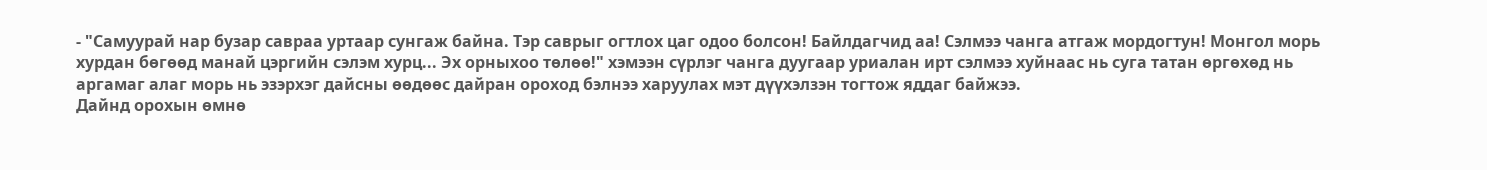- "Самуурай нар бузар савраа уртаар сунгаж байна. Тэр саврыг огтлох цаг одоо болсон! Байлдагчид аа! Сэлмээ чанга атгаж мордогтун! Монгол морь хурдан бөгөөд манай цэргийн сэлэм хурц... Эх орныхоо төлөө!" хэмээн сүрлэг чанга дуугаар уриалан ирт сэлмээ хуйнаас нь суга татан өргөхөд нь аргамаг алаг морь нь эзэрхэг дайсны өөдөөс дайран ороход бэлнээ харуулах мэт дүүхэлзэн тогтож яддаг байжээ.
Дайнд орохын өмнө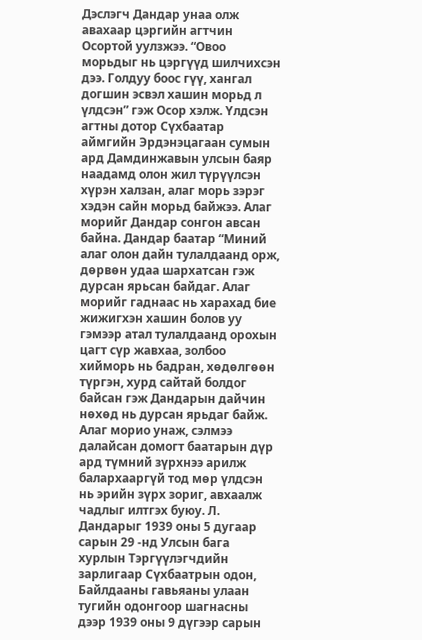Дэслэгч Дандар унаа олж авахаар цэргийн агтчин Осортой уулзжээ. “Овоо морьдыг нь цэргүүд шилчихсэн дээ. Голдуу боос гүү, хангал догшин эсвэл хашин морьд л үлдсэн” гэж Осор хэлж. Үлдсэн агтны дотор Сүхбаатар аймгийн Эрдэнэцагаан сумын ард Дамдинжавын улсын баяр наадамд олон жил түрүүлсэн хүрэн халзан, алаг морь зэрэг хэдэн сайн морьд байжээ. Алаг морийг Дандар сонгон авсан байна. Дандар баатар “Миний алаг олон дайн тулалдаанд орж,  дөрвөн удаа шархатсан гэж дурсан ярьсан байдаг. Алаг морийг гаднаас нь харахад бие жижигхэн хашин болов уу гэмээр атал тулалдаанд орохын цагт сүр жавхаа, золбоо хийморь нь бадран, хөдөлгөөн түргэн, хурд сайтай болдог байсан гэж Дандарын дайчин нөхөд нь дурсан ярьдаг байж. Алаг морио унаж, сэлмээ далайсан домогт баатарын дүр ард түмний зүрхнээ арилж балархааргүй тод мөр үлдсэн нь эрийн зүрх зориг, авхаалж чадлыг илтгэх буюу. Л. Дандарыг 1939 оны 5 дугаар сарын 29 -нд Улсын бага хурлын Тэргүүлэгчдийн зарлигаар Сүхбаатрын одон, Байлдааны гавьяаны улаан тугийн одонгоор шагнасны дээр 1939 оны 9 дүгээр сарын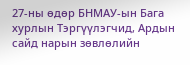27-ны өдөр БНМАУ-ын Бага хурлын Тэргүүлэгчид, Ардын сайд нарын зөвлөлийн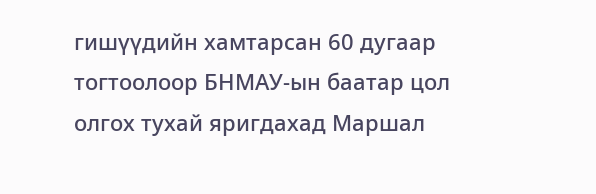гишүүдийн хамтарсан 60 дугаар тогтоолоор БНМАУ-ын баатар цол олгох тухай яригдахад Маршал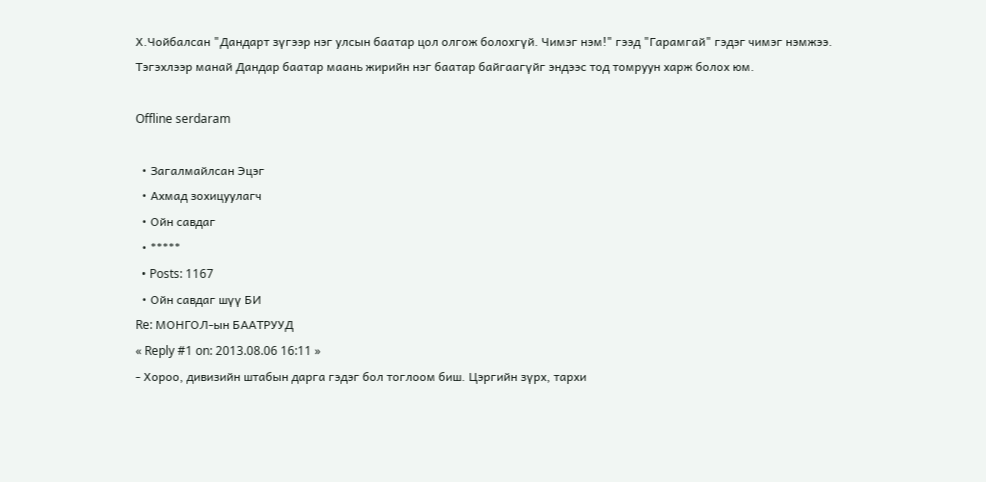Х.Чойбалсан "Дандарт зүгээр нэг улсын баатар цол олгож болохгүй. Чимэг нэм!" гээд "Гарамгай" гэдэг чимэг нэмжээ. Тэгэхлээр манай Дандар баатар маань жирийн нэг баатар байгаагүйг эндээс тод томруун харж болох юм.

Offline serdaram

  • Загалмайлсан Эцэг
  • Ахмад зохицуулагч
  • Ойн савдаг
  • *****
  • Posts: 1167
  • Ойн савдаг шүү БИ
Re: МОНГОЛ-ын БААТРУУД
« Reply #1 on: 2013.08.06 16:11 »
- Хороо, дивизийн штабын дарга гэдэг бол тоглоом биш. Цэргийн зүрх, тархи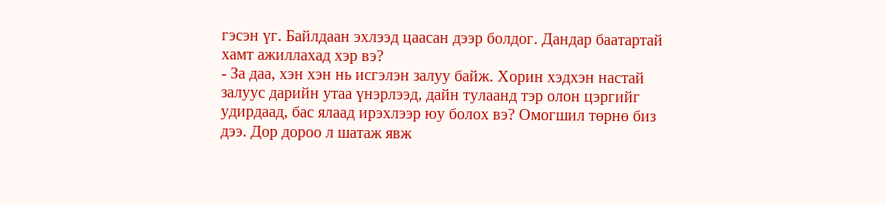гэсэн үг. Байлдаан эхлээд цаасан дээр болдог. Дандар баатартай хамт ажиллахад хэр вэ?
- За даа, хэн хэн нь исгэлэн залуу байж. Хорин хэдхэн настай залуус дарийн утаа үнэрлээд, дайн тулаанд тэр олон цэргийг удирдаад, бас ялаад ирэхлээр юу болох вэ? Омогшил төрнө биз дээ. Дор дороо л шатаж явж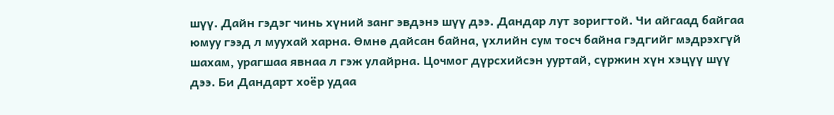шүү. Дайн гэдэг чинь хүний занг эвдэнэ шүү дээ. Дандар лут зоригтой. Чи айгаад байгаа юмуу гээд л муухай харна. Өмнө дайсан байна, үхлийн сум тосч байна гэдгийг мэдрэхгүй шахам, урагшаа явнаа л гэж улайрна. Цочмог дүрсхийсэн ууртай, сүржин хүн хэцүү шүү дээ. Би Дандарт хоёр удаа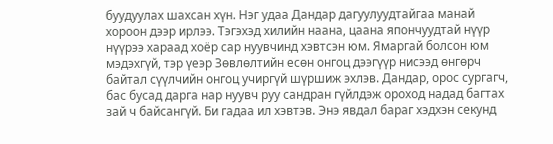буудуулах шахсан хүн. Нэг удаа Дандар дагуулуудтайгаа манай хороон дээр ирлээ. Тэгэхэд хилийн наана, цаана япончуудтай нүүр нүүрээ хараад хоёр сар нуувчинд хэвтсэн юм. Ямаргай болсон юм мэдэхгүй, тэр үеэр Зөвлөлтийн есөн онгоц дээгүүр нисээд өнгөрч байтал сүүлчийн онгоц учиргүй шүршиж эхлэв. Дандар, орос сургагч, бас бусад дарга нар нуувч руу сандран гүйлдэж ороход надад багтах зай ч байсангүй. Би гадаа ил хэвтэв. Энэ явдал бараг хэдхэн секунд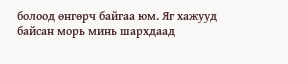болоод өнгөрч байгаа юм. Яг хажууд байсан морь минь шархдаад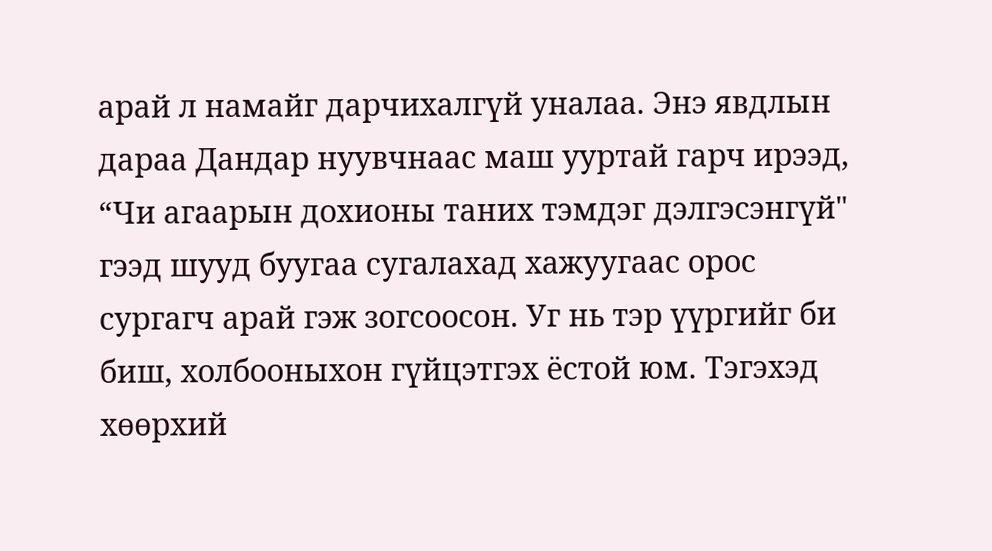арай л намайг дарчихалгүй уналаа. Энэ явдлын дараа Дандар нуувчнаас маш ууртай гарч ирээд, “Чи агаарын дохионы таних тэмдэг дэлгэсэнгүй" гээд шууд буугаа сугалахад хажуугаас орос сургагч арай гэж зогсоосон. Уг нь тэр үүргийг би биш, холбооныхон гүйцэтгэх ёстой юм. Тэгэхэд хөөрхий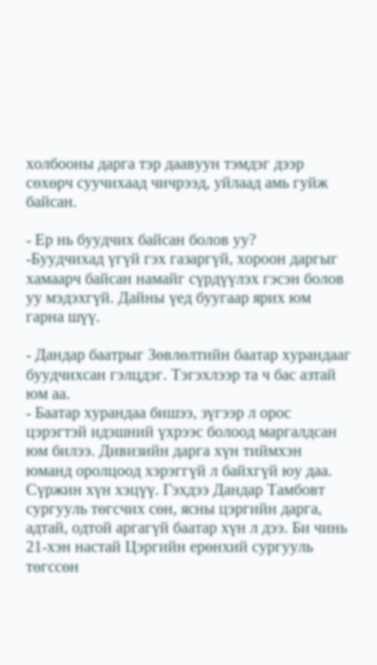холбооны дарга тэр даавуун тэмдэг дээр сөхөрч суучихаад чичрээд, уйлаад амь гуйж байсан.

- Ер нь буудчих байсан болов уу?
-Буудчихад үгүй гэх газаргүй, хороон даргыг хамаарч байсан намайг сүрдүүлэх гэсэн болов уу мэдэхгүй. Дайны үед буугаар ярих юм гарна шүү.

- Дандар баатрыг Зөвлөлтийн баатар хурандааг буудчихсан гэлцдэг. Тэгэхлээр та ч бас азтай юм аа.
- Баатар хурандаа бишээ, зүгээр л орос цэрэгтэй идэшний үхрээс болоод маргалдсан юм билээ. Дивизийн дарга хүн тиймхэн юманд оролцоод хэрэггүй л байхгүй юу даа. Сүржин хүн хэцүү. Гэхдээ Дандар Тамбовт сургууль төгсчих сөн, ясны цэргийн дарга, адтай, одтой аргагүй баатар хүн л дээ. Би чинь 21-хэн настай Цэргийн ерөнхий сургууль төгссөн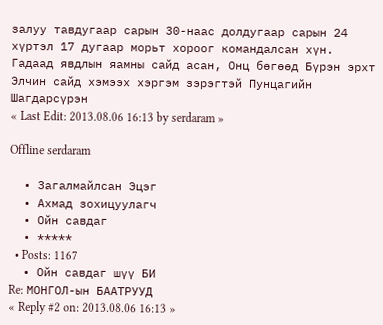залуу тавдугаар сарын 30-наас долдугаар сарын 24 хүртэл 17 дугаар морьт хороог командалсан хүн.
Гадаад явдлын яамны сайд асан, Онц бөгөөд Бүрэн эрхт Элчин сайд хэмээх хэргэм зэрэгтэй Пунцагийн Шагдарсүрэн
« Last Edit: 2013.08.06 16:13 by serdaram »

Offline serdaram

  • Загалмайлсан Эцэг
  • Ахмад зохицуулагч
  • Ойн савдаг
  • *****
  • Posts: 1167
  • Ойн савдаг шүү БИ
Re: МОНГОЛ-ын БААТРУУД
« Reply #2 on: 2013.08.06 16:13 »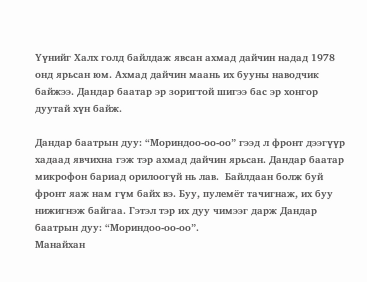Үүнийг Халх голд байлдаж явсан ахмад дайчин надад 1978 онд ярьсан юм. Ахмад дайчин маань их бууны наводчик байжээ. Дандар баатар эр зоригтой шигээ бас эр хонгор дуутай хүн байж.

Дандар баатрын дуу: “Мориндоо-оо-оо” гээд л фронт дээгүүр хадаад явчихна гэж тэр ахмад дайчин ярьсан. Дандар баатар микрофон бариад орилоогүй нь лав.  Байлдаан болж буй фронт яаж нам гүм байх вэ. Буу, пулемёт тачигнаж, их буу нижигнэж байгаа. Гэтэл тэр их дуу чимээг дарж Дандар баатрын дуу: “Мориндоо-оо-оо”.
Манайхан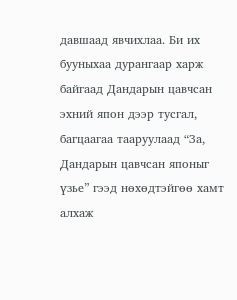давшаад явчихлаа. Би их бууныхаа дурангаар харж байгаад Дандарын цавчсан эхний япон дээр тусгал, багцаагаа тааруулаад “За, Дандарын цавчсан японыг үзье” гээд нөхөдтэйгөө хамт алхаж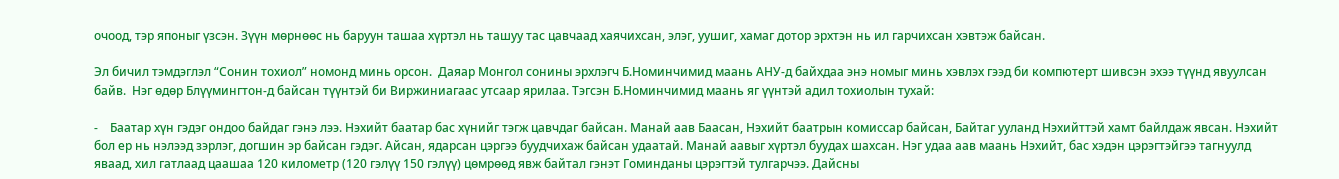очоод, тэр японыг үзсэн. Зүүн мөрнөөс нь баруун ташаа хүртэл нь ташуу тас цавчаад хаячихсан, элэг, уушиг, хамаг дотор эрхтэн нь ил гарчихсан хэвтэж байсан.

Эл бичил тэмдэглэл “Сонин тохиол” номонд минь орсон.  Даяар Монгол сонины эрхлэгч Б.Номинчимид маань АНУ-д байхдаа энэ номыг минь хэвлэх гээд би компютерт шивсэн эхээ түүнд явуулсан байв.  Нэг өдөр Блүүмингтон-д байсан түүнтэй би Виржиниагаас утсаар ярилаа. Тэгсэн Б.Номинчимид маань яг үүнтэй адил тохиолын тухай:

-    Баатар хүн гэдэг ондоо байдаг гэнэ лээ. Нэхийт баатар бас хүнийг тэгж цавчдаг байсан. Манай аав Баасан, Нэхийт баатрын комиссар байсан, Байтаг ууланд Нэхийттэй хамт байлдаж явсан. Нэхийт бол ер нь нэлээд зэрлэг, догшин эр байсан гэдэг. Айсан, ядарсан цэргээ буудчихаж байсан удаатай. Манай аавыг хүртэл буудах шахсан. Нэг удаа аав маань Нэхийт, бас хэдэн цэрэгтэйгээ тагнуулд яваад, хил гатлаад цаашаа 120 километр (120 гэлүү 150 гэлүү) цөмрөөд явж байтал гэнэт Гоминданы цэрэгтэй тулгарчээ. Дайсны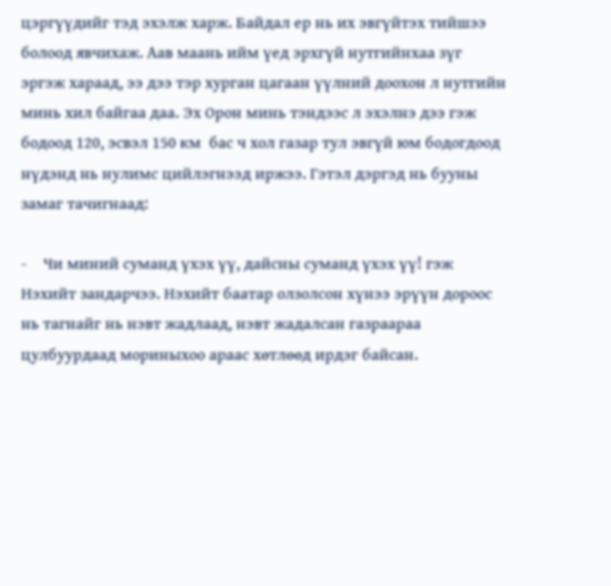цэргүүдийг тэд эхэлж харж. Байдал ер нь их эвгүйтэх тийшээ болоод явчихаж. Аав маань ийм үед эрхгүй нутгийнхаа зүг эргэж хараад, ээ дээ тэр хурган цагаан үүлний доохон л нутгийн минь хил байгаа даа. Эх Орон минь тэндээс л эхэлнэ дээ гэж бодоод 120, эсвэл 150 км  бас ч хол газар тул эвгүй юм бодогдоод нүдэнд нь нулимс цийлэгнээд иржээ. Гэтэл дэргэд нь бууны замаг тачигнаад:

-    Чи миний суманд үхэх үү, дайсны суманд үхэх үү! гэж Нэхийт зандарчээ. Нэхийт баатар олзолсон хүнээ эрүүн дороос нь тагнайг нь нэвт жадлаад, нэвт жадалсан газраараа  цулбуурдаад мориныхоо араас хөтлөөд ирдэг байсан.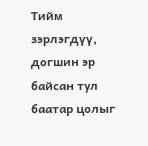Тийм зэрлэгдүү, догшин эр байсан тул баатар цолыг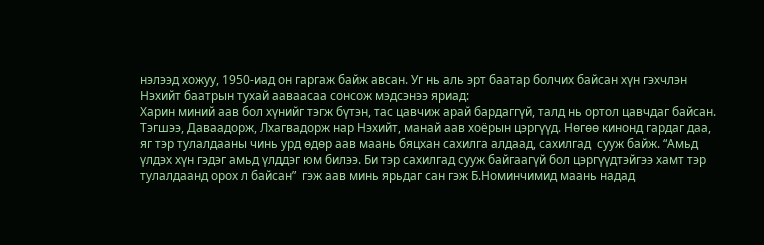нэлээд хожуу, 1950-иад он гаргаж байж авсан. Уг нь аль эрт баатар болчих байсан хүн гэхчлэн Нэхийт баатрын тухай ааваасаа сонсож мэдсэнээ яриад:
Харин миний аав бол хүнийг тэгж бүтэн, тас цавчиж арай бардаггүй, талд нь ортол цавчдаг байсан. Тэгшээ, Даваадорж, Лхагвадорж нар Нэхийт, манай аав хоёрын цэргүүд. Нөгөө кинонд гардаг даа, яг тэр тулалдааны чинь урд өдөр аав маань бяцхан сахилга алдаад, сахилгад  сууж байж. “Амьд үлдэх хүн гэдэг амьд үлддэг юм билээ. Би тэр сахилгад сууж байгаагүй бол цэргүүдтэйгээ хамт тэр тулалдаанд орох л байсан”  гэж аав минь ярьдаг сан гэж Б.Номинчимид маань надад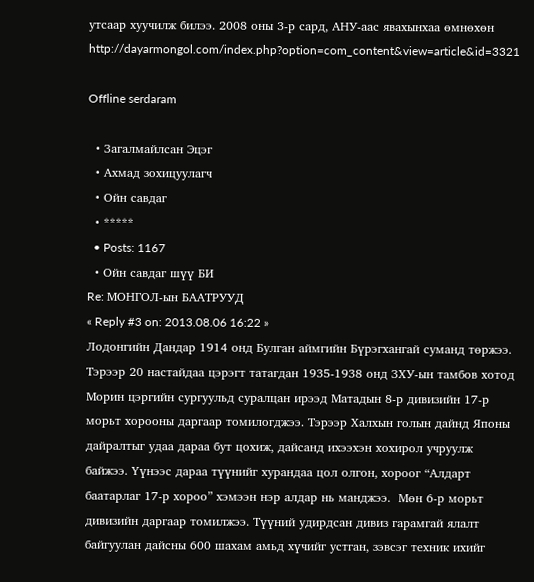утсаар хуучилж билээ. 2008 оны 3-р сард, АНУ-аас явахынхаа өмнөхөн http://dayarmongol.com/index.php?option=com_content&view=article&id=3321

Offline serdaram

  • Загалмайлсан Эцэг
  • Ахмад зохицуулагч
  • Ойн савдаг
  • *****
  • Posts: 1167
  • Ойн савдаг шүү БИ
Re: МОНГОЛ-ын БААТРУУД
« Reply #3 on: 2013.08.06 16:22 »
Лодонгийн Дандар 1914 онд Булган аймгийн Бүрэгхангай суманд төржээ. Тэрээр 20 настайдаа цэрэгт татагдан 1935-1938 онд ЗХУ-ын тамбов хотод Морин цэргийн сургуульд суралцан ирээд Матадын 8-р дивизийн 17-р морьт хорооны даргаар томилогджээ. Тэрээр Халхын голын дайнд Японы дайралтыг удаа дараа бут цохиж, дайсанд ихээхэн хохирол учруулж байжээ. Үүнээс дараа түүнийг хурандаа цол олгон, хороог “Алдарт баатарлаг 17-р хороо” хэмээн нэр алдар нь манджээ.  Мөн 6-р морьт дивизийн даргаар томилжээ. Түүний удирдсан дивиз гарамгай ялалт байгуулан дайсны 600 шахам амьд хүчийг устган, зэвсэг техник ихийг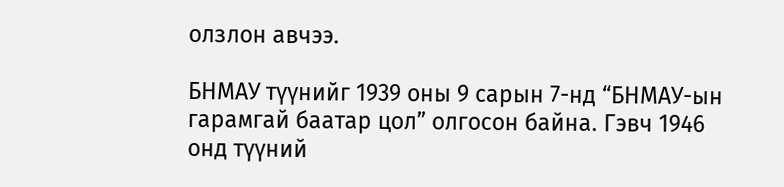олзлон авчээ.

БНМАУ түүнийг 1939 оны 9 сарын 7-нд “БНМАУ-ын гарамгай баатар цол” олгосон байна. Гэвч 1946 онд түүний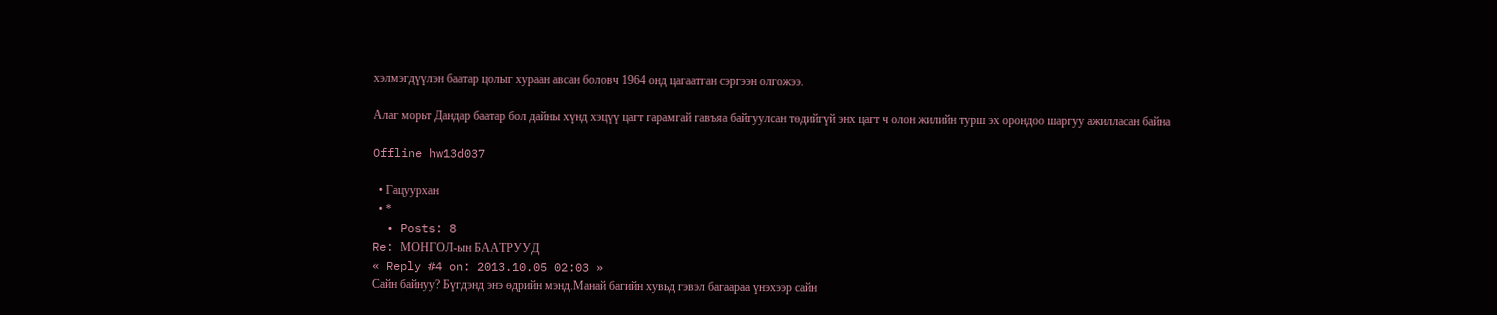хэлмэгдүүлэн баатар цолыг хураан авсан боловч 1964 онд цагаатган сэргээн олгожээ.

Алаг морьт Дандар баатар бол дайны хүнд хэцүү цагт гарамгай гавъяа байгуулсан төдийгүй энх цагт ч олон жилийн турш эх орондоо шаргуу ажилласан байна

Offline hw13d037

  • Гацуурхан
  • *
  • Posts: 8
Re: МОНГОЛ-ын БААТРУУД
« Reply #4 on: 2013.10.05 02:03 »
Сайн байнуу? Бүгдэнд энэ өдрийн мэнд.Манай багийн хувьд гэвэл багаараа үнэхээр сайн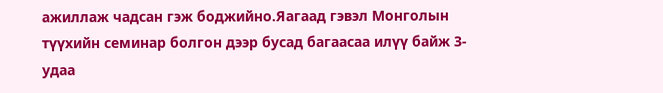ажиллаж чадсан гэж боджийно.Яагаад гэвэл Монголын түүхийн семинар болгон дээр бусад багаасаа илүү байж 3-удаа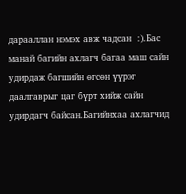дарааллан нэмэх авж чадсан  :).Бас манай багийн ахлагч багаа маш сайн удирдаж багшийн өгсөн үүрэг даалгаврыг цаг бүрт хийж сайн удирдагч байсан.Багийнхаа ахлагчид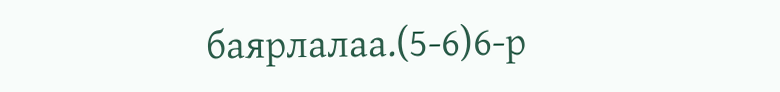баярлалаа.(5-6)6-р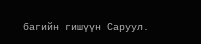багийн гишүүн Саруул.